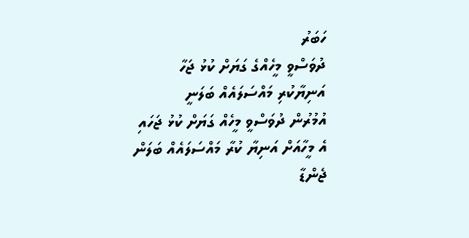ހަބަރު
ދުވަސްވީ މީހެއްގެ ގަޔަށް ކުޅު ޖަހާ އަނިޔާކުރި މައްސަލައެއް ބަލަނީ
އުމުރުން ދުވަސްވީ މީހެއް ގަޔަށް ކުޅު ޖަހައި އެ މީހާއަށް އަނިޔާ ކުރާ މައްސަލައެއް ބަލަން ޖެންޑާ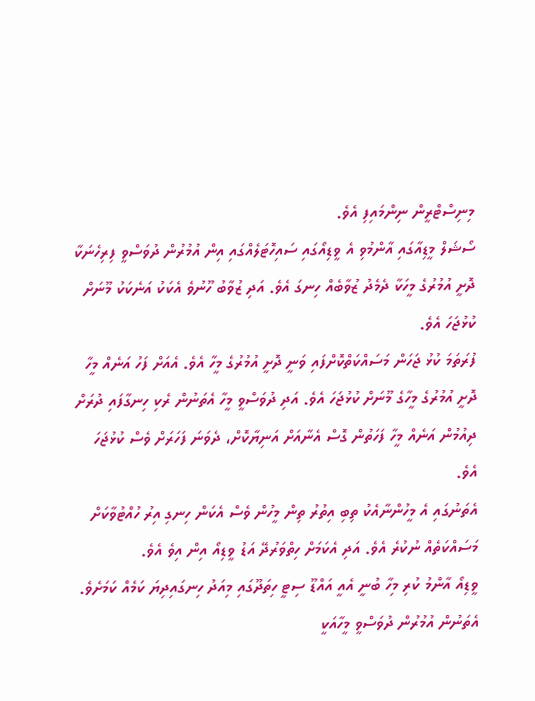މިނިސްޓްރީން ނިންމައިފި އެވެ.
ސޯޝަލް މީޑިއާގައި އާންމުވި އެ ވީޑިއޯގައި ސައިހޮޓަލެއްގައި އިން އުމުރުން ދުވަސްވީ ފިރިހެނަކާ ދޮށީ އުމުރުގެ މީހަކާ ދެމެދު ޒުވާބެއް ހިނގަ އެވެ. އަދި ޒުވާބު ހޫނުވެ އެކަކު އަނެކަކު މޫނަށް ކުޅުޖަހަ އެވެ.
ފުރަތަމަ ކުޅު ޖަހަން މަސައްކަތްކޮށްފައި ވަނީ ދޮށީ އުމުރުގެ މީހާ އެވެ. އެއަށް ފަހު އަނެއް މީހާ ދޮށީ އުމުރުގެ މީހާގެ މޫނަށް ކުޅުޖަހަ އެވެ. އަދި ދުވަސްވީ މީހާ އެތަނުން ރެކި ހިނގާފައި ދުރަށް ދިއުމުން އަނެއް މީހާ ފަހަތުން ގޮސް އެނާއަށް އަނިޔާކޮށް، ދެވަނަ ފަހަރަށް ވެސް ކުޅުޖަހަ އެވެ.
އެތަނުގައި އެ މީހުންނާއެކު ތިބި އިތުރު ތިން މީހުން ވެސް އެކަން ހިނގި އިރު ހުއްޓުވާކަށް މަސައްކަތެއް ނުކުރެ އެވެ. އަދި އެކަމަށް ހިތްވަރުދޭ އަޑު ވީޑިއޯ އިން އިވެ އެވެ.
ވީޑިއޯ އާންމު ކުރި މިހާ ބުނީ އެއީ އައްޑޫ ސިޓީ ހިތަދޫގައި މިއަދު ހިނގައިދިޔަ ކަމެއް ކަމަށެވެ. އެތަނުން އުމުރުން ދުވަސްވީ މީހާއަކީ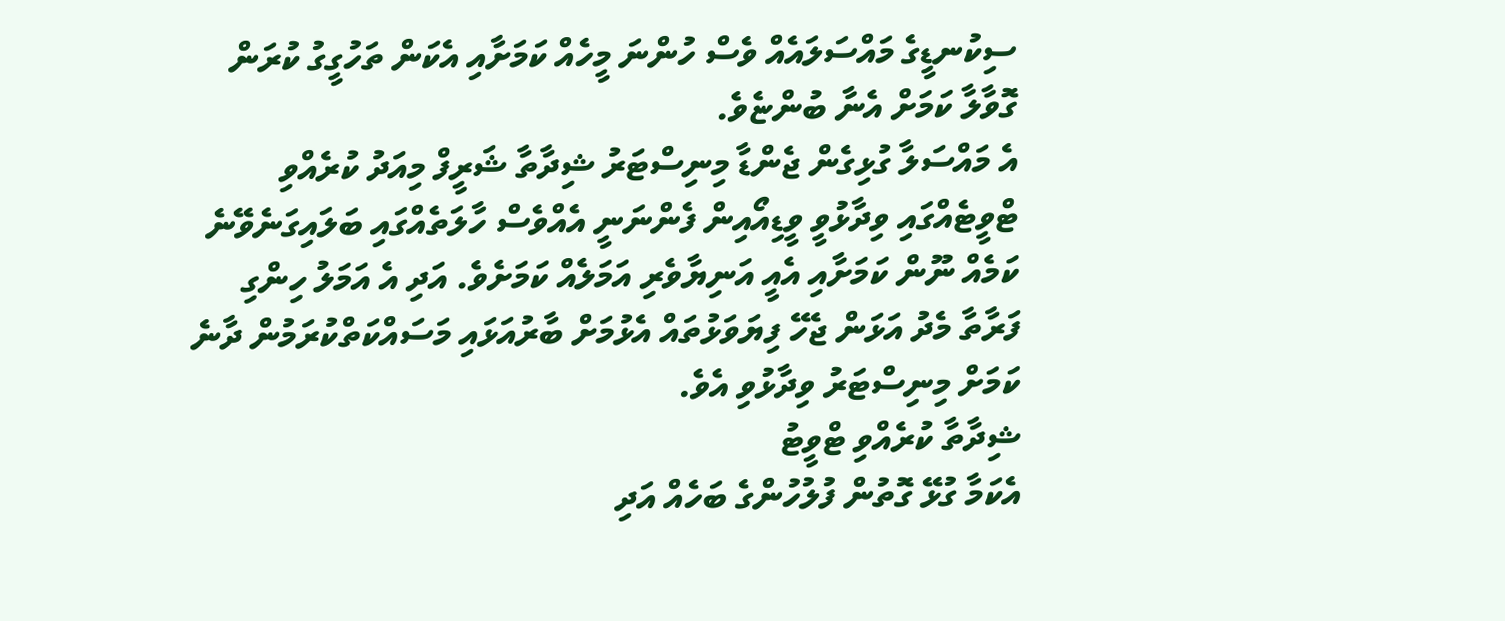ސިކުނޑީގެ މައްސަލައެއް ވެސް ހުންނަ މީހެއް ކަމަށާއި އެކަން ތަހުގީގު ކުރަން ގޮވާލާ ކަމަށް އެނާ ބުންޏެވެ.
އެ މައްސަލާ ގުޅިގެން ޖެންޑާ މިނިސްޓަރު ޝިދާތާ ޝަރީފް މިއަދު ކުރެއްވި ޓްވީޓެއްގައި ވިދާޅުވީ ވީޑިއޯއިން ފެންނަނީ އެއްވެސް ހާލަތެއްގައި ބަލައިގަނެވޭނެ ކަމެއް ނޫން ކަމަށާއި އެއީ އަނިޔާވެރި އަމަލެއް ކަމަށެވެ. އަދި އެ އަމަލު ހިންގި ފަރާތާ މެދު އަޅަން ޖެހޭ ފިޔަވަޅުތައް އެޅުމަށް ބާރުއަޅައި މަސައްކަތްކުރަމުން ދާނެ ކަމަށް މިނިސްޓަރު ވިދާޅުވި އެވެ.
ޝިދާތާ ކުރެއްވި ޓްވީޓު
އެކަމާ ގުޅޭ ގޮތުން ފުލުހުންގެ ބަހެއް އަދި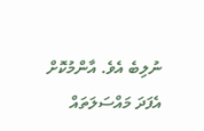ނުލިބެ އެވެ. އާންމުކޮށް އެފަދަ މައްސަލަތައް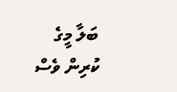ބަލާ މީގެ ކުރިން ވެސް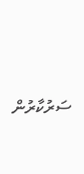ސަރުކާރުން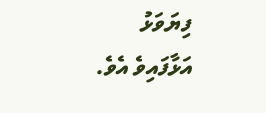ފިޔަވަޅު އަޅާފައިވެ އެވެ.